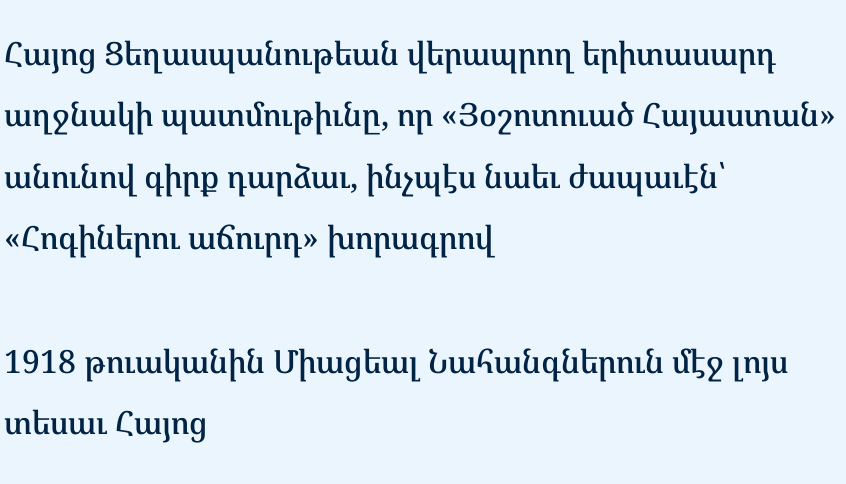Հայոց Ցեղասպանութեան վերապրող երիտասարդ աղջնակի պատմութիւնը, որ «Յօշոտուած Հայաստան» անունով գիրք դարձաւ, ինչպէս նաեւ ժապաւէն՝ «Հոգիներու աճուրդ» խորագրով

1918 թուականին Միացեալ Նահանգներուն մէջ լոյս տեսաւ Հայոց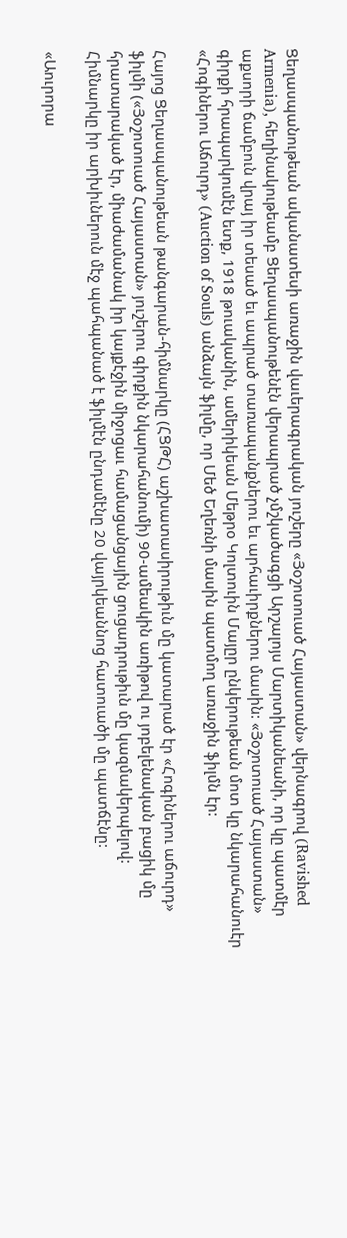Ցեղասպանութեան ականատեսի առաջին վաւերագրական յուշերը «Յօշոտուած Հայաստան» վերնագրով (Ravished Armenia), հեղինակութեամբ Ցեղասպանութենէն վերապրած չմշկածագցի Արշալոյս Մարտիկանեանի, որ կը պատմէր աքսորի ճամբուն վրայ իր տեսած եւ ապրած տառապանքներու եւ արհաւիրքներու մասին: «Յօշոտուած Հայաստան» գիրքի հրապարկումէն ետք, 1918 թուականին, ամերիկեան Մեթրօ Կոլտուին Մայըր ընկերութեան մոտ կը նկարահանուէր «Հոգիներու Աճուրդ» (Auction of Souls) անձայն ֆիլմը, որ Մեծ Եղեռնի մասին պատմող առաջին ֆիլմն էր:

Հայոց Ցեղասպանութեան թանգարան-հիմնարկը (ՀՑԹՀ) աշխատասիրութիւն մը կատարած էր «Հոգիներու աճուրդ» ֆիլմի («Յօշոտուած Հայաստան» յուշերու գիրքին նկարահանումի) 90-ամեակին առիթով ու յոբելենական բացիկ մը հրատարակած էր, միաժամանակ իր կայքէջին միջոցաւ համացանցային ցուցադրութիւն մը կազմակերպելով:
Հիմնարկը իր արխիւներուն մէջ պահպանած է ֆիլմէն ընդամէնը 20 վայրկեաննոց հատուածի մը պատճէնը:

«Աուրորա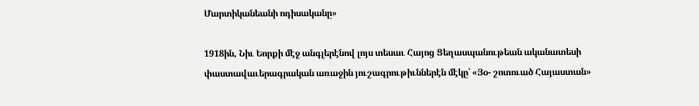Մարտիկանեանի ոդիսականը»

1918ին, Նիւ Եորքի մէջ անգլերէնով լոյս տեսաւ Հայոց Ցեղասպանութեան ականատեսի փաստավաւերագրական առաջին յուշագրութիւններէն մէկը՝ «Յօ- շոտուած Հայաստան»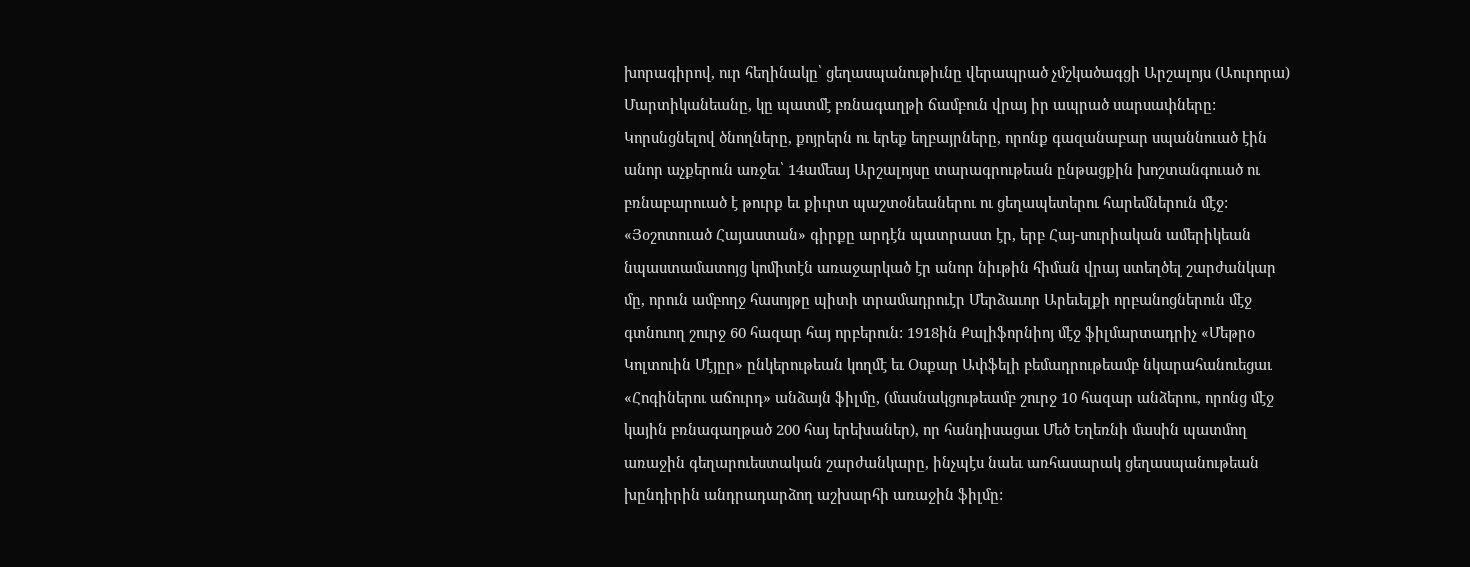խորագիրով, ուր հեղինակը՝ ցեղասպանութիւնը վերապրած չմշկածագցի Արշալոյս (Աուրորա) Մարտիկանեանը, կը պատմէ բռնագաղթի ճամբուն վրայ իր ապրած սարսափները: Կորսնցնելով ծնողները, քոյրերն ու երեք եղբայրները, որոնք գազանաբար սպաննուած էին անոր աչքերուն առջեւ՝ 14ամեայ Արշալոյսը տարագրութեան ընթացքին խոշտանգուած ու բռնաբարուած է թուրք եւ քիւրտ պաշտօնեաներու ու ցեղապետերու հարեմներուն մէջ:
«Յօշոտուած Հայաստան» գիրքը արդէն պատրաստ էր, երբ Հայ-սուրիական ամերիկեան նպաստամատոյց կոմիտէն առաջարկած էր անոր նիւթին հիման վրայ ստեղծել շարժանկար մը, որուն ամբողջ հասոյթը պիտի տրամադրուէր Մերձաւոր Արեւելքի որբանոցներուն մէջ գտնուող շուրջ 60 հազար հայ որբերուն: 1918ին Քալիֆորնիոյ մէջ ֆիլմարտադրիչ «Մեթրօ Կոլտուին Մէյըր» ընկերութեան կողմէ եւ Օսքար Ափֆելի բեմադրութեամբ նկարահանուեցաւ «Հոգիներու աճուրդ» անձայն ֆիլմը, (մասնակցութեամբ շուրջ 10 հազար անձերու, որոնց մէջ կային բռնագաղթած 200 հայ երեխաներ), որ հանդիսացաւ Մեծ Եղեռնի մասին պատմող առաջին գեղարուեստական շարժանկարը, ինչպէս նաեւ առհասարակ ցեղասպանութեան խընդիրին անդրադարձող աշխարհի առաջին ֆիլմը: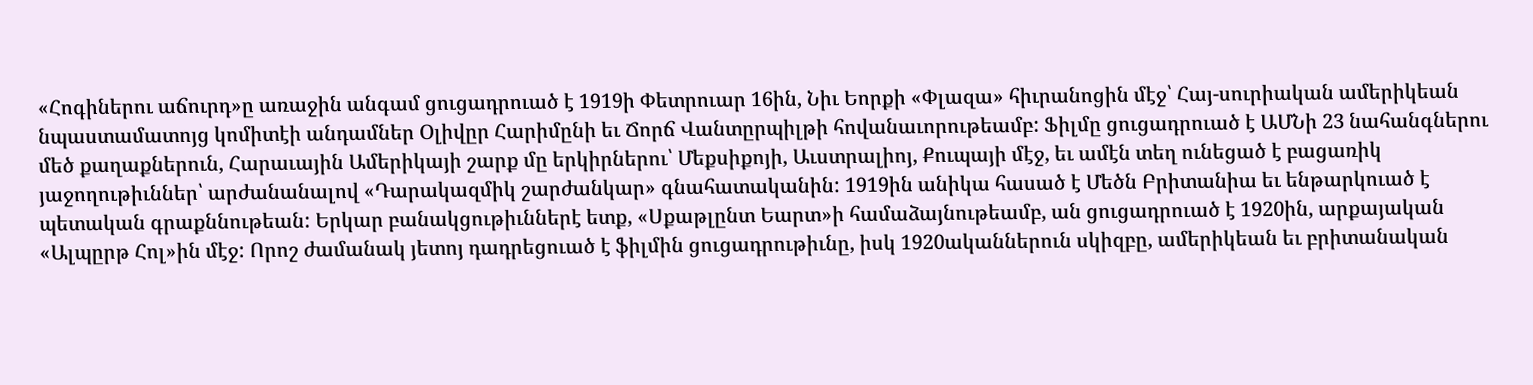«Հոգիներու աճուրդ»ը առաջին անգամ ցուցադրուած է 1919ի Փետրուար 16ին, Նիւ Եորքի «Փլազա» հիւրանոցին մէջ՝ Հայ-սուրիական ամերիկեան նպաստամատոյց կոմիտէի անդամներ Օլիվըր Հարիմընի եւ Ճորճ Վանտըրպիլթի հովանաւորութեամբ: Ֆիլմը ցուցադրուած է ԱՄՆի 23 նահանգներու մեծ քաղաքներուն, Հարաւային Ամերիկայի շարք մը երկիրներու՝ Մեքսիքոյի, Աւստրալիոյ, Քուպայի մէջ, եւ ամէն տեղ ունեցած է բացառիկ յաջողութիւններ՝ արժանանալով «Դարակազմիկ շարժանկար» գնահատականին: 1919ին անիկա հասած է Մեծն Բրիտանիա եւ ենթարկուած է պետական գրաքննութեան: Երկար բանակցութիւններէ ետք, «Սքաթլընտ Եարտ»ի համաձայնութեամբ, ան ցուցադրուած է 1920ին, արքայական «Ալպըրթ Հոլ»ին մէջ: Որոշ ժամանակ յետոյ դադրեցուած է ֆիլմին ցուցադրութիւնը, իսկ 1920ականներուն սկիզբը, ամերիկեան եւ բրիտանական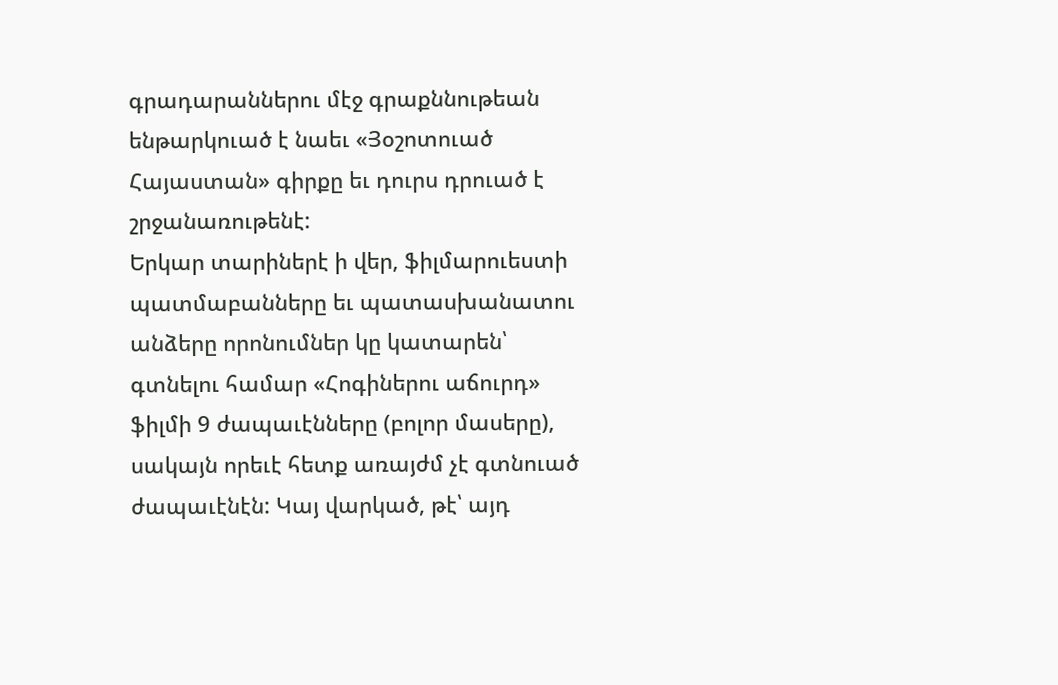գրադարաններու մէջ գրաքննութեան ենթարկուած է նաեւ «Յօշոտուած Հայաստան» գիրքը եւ դուրս դրուած է շրջանառութենէ:
Երկար տարիներէ ի վեր, ֆիլմարուեստի պատմաբանները եւ պատասխանատու անձերը որոնումներ կը կատարեն՝ գտնելու համար «Հոգիներու աճուրդ» ֆիլմի 9 ժապաւէնները (բոլոր մասերը), սակայն որեւէ հետք առայժմ չէ գտնուած ժապաւէնէն: Կայ վարկած, թէ՝ այդ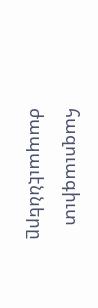հազուագիւտ ժապաւէնները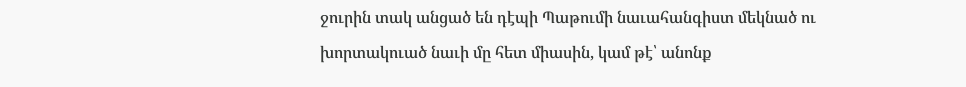ջուրին տակ անցած են դէպի Պաթումի նաւահանգիստ մեկնած ու խորտակուած նաւի մը հետ միասին, կամ թէ՝ անոնք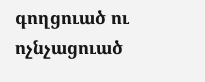գողցուած ու ոչնչացուած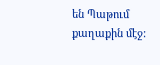են Պաթում քաղաքին մէջ: